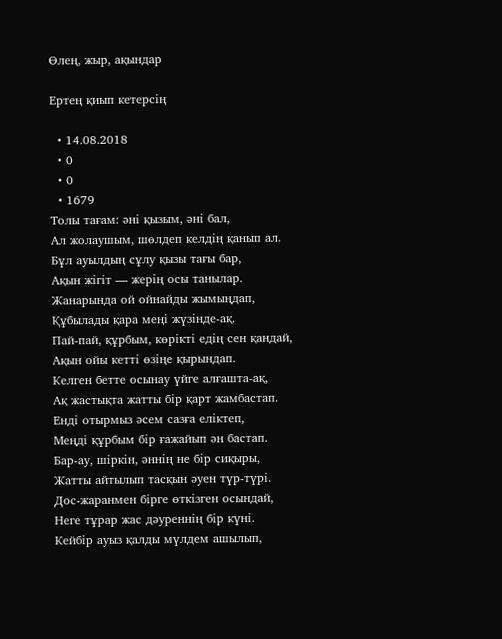Өлең, жыр, ақындар

Ертең қиып кетерсің

  • 14.08.2018
  • 0
  • 0
  • 1679
Толы тағам: әні қызым, әні бал,
Ал жолаушым, шөлдеп келдің қанып ал.
Бұл ауылдың сұлу қызы тағы бар,
Ақын жігіт — жерің осы танылар.
Жанарында ой ойнайды жымыңдап,
Құбылады қара меңі жүзінде-ақ.
Пай-пай, құрбым, көрікті едің сен қандай,
Ақын ойы кетті өзіңе қырындап.
Келген бетте осынау үйге алғашта-ақ,
Ақ жастықта жатты бір қарт жамбастап.
Енді отырмыз әсем сазға еліктеп,
Меңді құрбым бір ғажайып ән бастап.
Бар-ау, шіркін, әннің не бір сиқыры,
Жатты айтылып тасқын әуен түр-түрі.
Дос-жаранмен бірге өткізген осындай,
Неге тұрар жас дәуреннің бір күні.
Кейбір ауыз қалды мүлдем ашылып,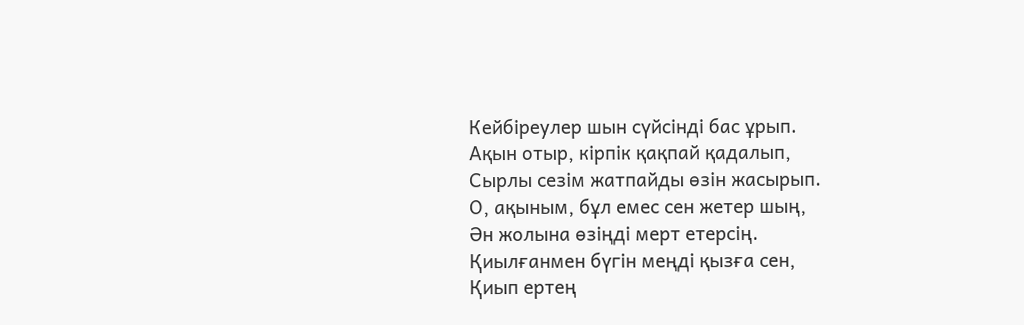Кейбіреулер шын сүйсінді бас ұрып.
Ақын отыр, кірпік қақпай қадалып,
Сырлы сезім жатпайды өзін жасырып.
О, ақыным, бұл емес сен жетер шың,
Ән жолына өзіңді мерт етерсің.
Қиылғанмен бүгін меңді қызға сен,
Қиып ертең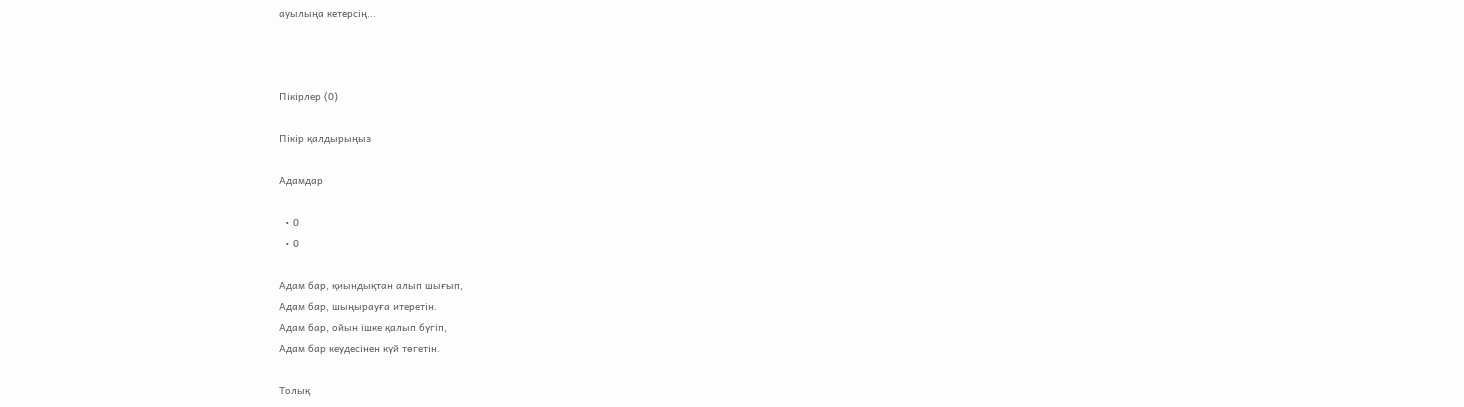ауылыңа кетерсің...



Пікірлер (0)

Пікір қалдырыңыз

Адамдар

  • 0
  • 0

Адам бар, қиындықтан алып шығып,
Адам бар, шыңырауға итеретін.
Адам бар, ойын ішке қалып бүгіп,
Адам бар кеудесінен күй төгетін.

Толық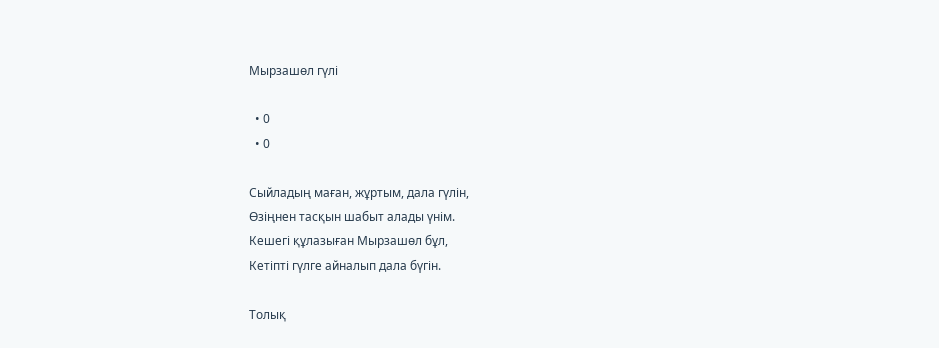Мырзашөл гүлі

  • 0
  • 0

Сыйладың маған, жұртым, дала гүлін,
Өзіңнен тасқын шабыт алады үнім.
Кешегі құлазыған Мырзашөл бұл,
Кетіпті гүлге айналып дала бүгін.

Толық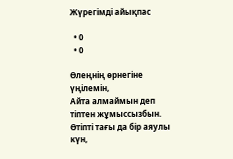Жүрегімді айықпас

  • 0
  • 0

Өлеңнің өрнегіне үңілемін,
Айта алмаймын деп тіптен жұмыссызбын.
Өтіпті тағы да бір аяулы күн,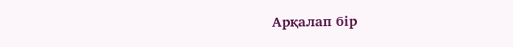Арқалап бір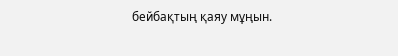бейбақтың қаяу мұңын.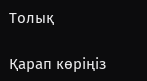Толық

Қарап көріңіз